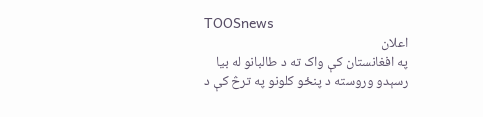TOOSnews
اعلان
په افغانستان کې واک ته د طالبانو له بیا رسېدو وروسته د پنځو کلونو په ترڅ کې د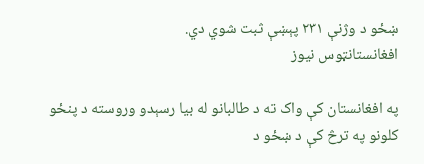ښځو د وژنې ۲۳۱ پېښې ثبت شوي دي.
افغانستانټوس نیوز

په افغانستان کې واک ته د طالبانو له بیا رسېدو وروسته د پنځو کلونو په ترڅ کې د ښځو د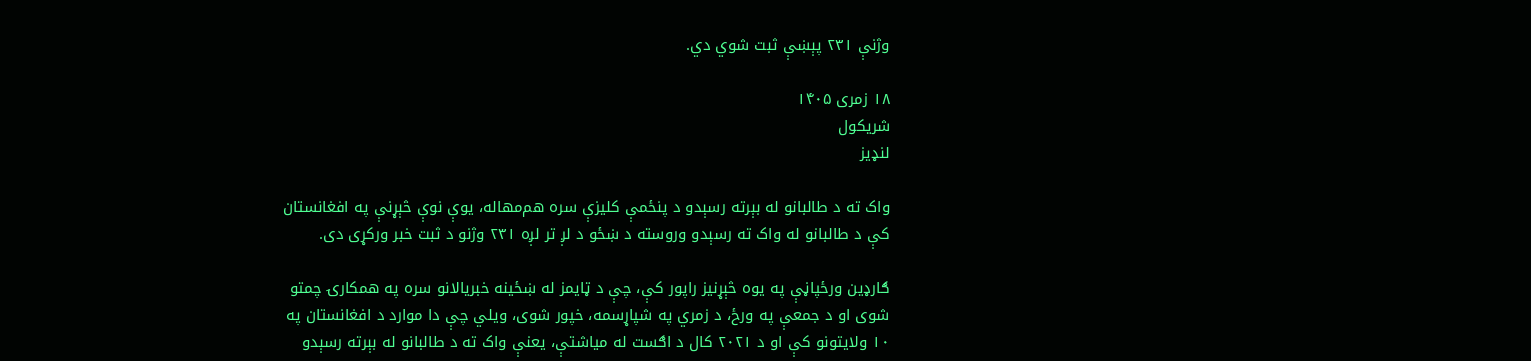وژنې ۲۳۱ پېښې ثبت شوي دي.

۱۸ زمری ۱۴۰۵
شریکول
لنډیز

واک ته د طالبانو له بېرته رسېدو د پنځمې کلیزې سره هم‌مهاله، یوې نوې څېړنې په افغانستان کې د طالبانو له واک ته رسېدو وروسته د ښځو د لږ تر لږه ۲۳۱ وژنو د ثبت خبر ورکړی دی.

ګارډین ورځپاڼې په یوه څېړنیز راپور کې، چې د ټایمز له ښځینه خبریالانو سره په همکارۍ چمتو شوی او د جمعې په ورځ، د زمري په شپاړسمه، خپور شوی، ویلي چې دا موارد د افغانستان په ۱۰ ولایتونو کې او د ۲۰۲۱ کال د اګست له میاشتې، یعنې واک ته د طالبانو له بېرته رسېدو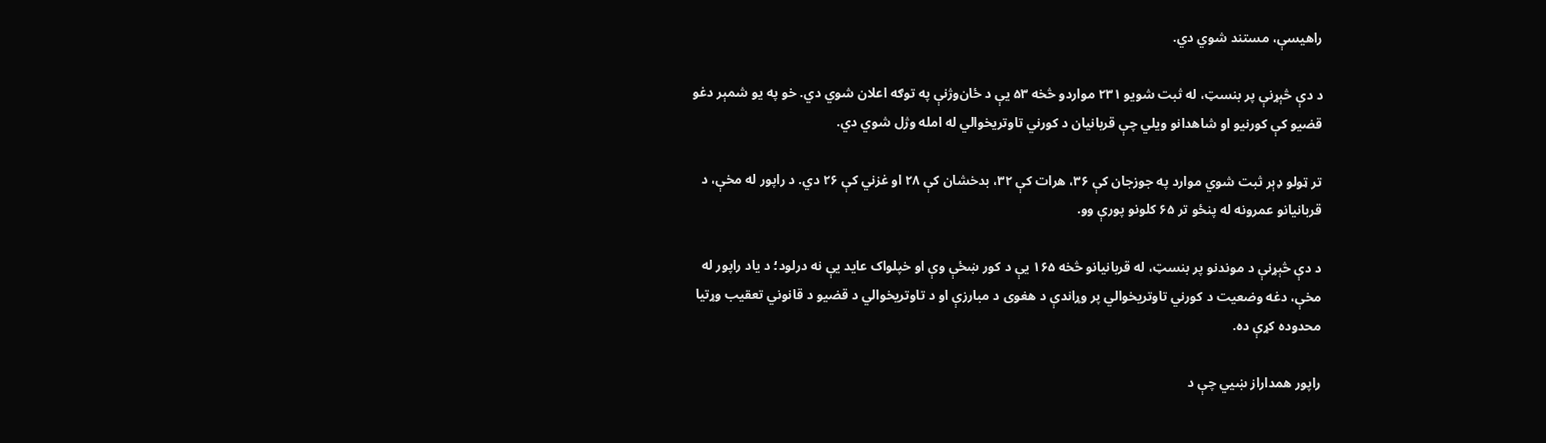راهیسې، مستند شوي دي.

د دې څېړنې پر بنسټ، له ثبت شویو ۲۳۱ مواردو څخه ۵۳ یې د ځان‌وژنې په توګه اعلان شوي دي. خو په یو شمېر دغو قضیو کې کورنیو او شاهدانو ویلي چې قربانیان د کورني تاوتریخوالي له امله وژل شوي دي.

تر ټولو ډېر ثبت شوي موارد په جوزجان کې ۳۶، هرات کې ۳۲، بدخشان کې ۲۸ او غزني کې ۲۶ دي. د راپور له مخې، د قربانیانو عمرونه له پنځو تر ۶۵ کلونو پورې وو.

د دې څېړنې د موندنو پر بنسټ، له قربانیانو څخه ۱۶۵ یې د کور ښځې وې او خپلواک عاید یې نه درلود؛ د یاد راپور له مخې، دغه وضعیت د کورني تاوتریخوالي پر وړاندې د هغوی د مبارزې او د تاوتریخوالي د قضیو د قانوني تعقیب وړتیا محدوده کړې ده.

راپور همداراز ښيي چې د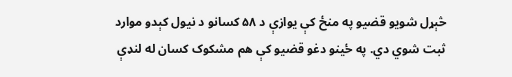څېړل شویو قضیو په منځ کې یوازې د ۵۸ کسانو د نیول کېدو موارد ثبت شوي دي. په ځینو دغو قضیو کې هم مشکوک کسان له لنډې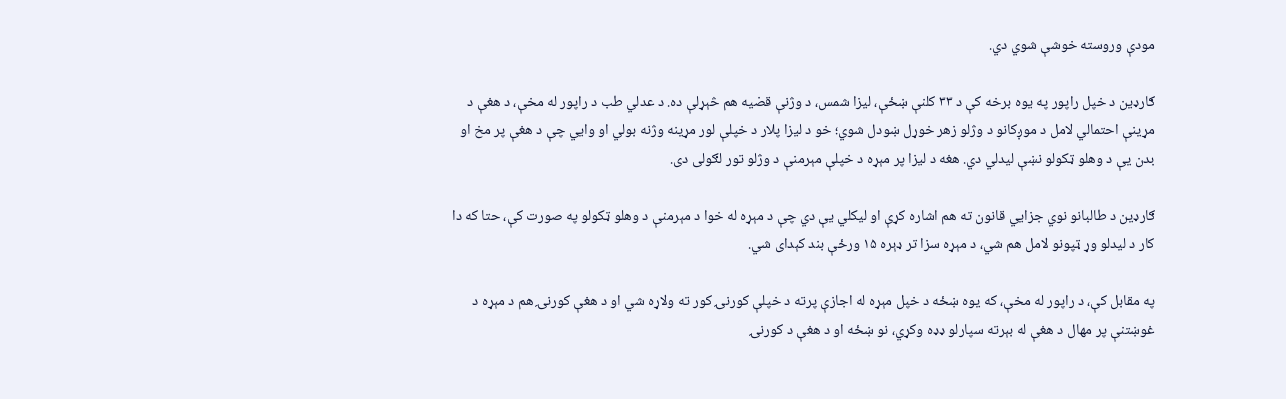مودې وروسته خوشې شوي دي.

ګارډین د خپل راپور په یوه برخه کې د ۳۳ کلنې ښځې، لیزا شمس، د وژنې قضیه هم څېړلې ده. د عدلي طب د راپور له مخې، د هغې د مړینې احتمالي لامل د موږکانو د وژلو زهر خوړل ښودل شوي؛ خو د لیزا پلار د خپلې لور مړینه وژنه بولي او وايي چې د هغې پر مخ او بدن یې د وهلو ټکولو نښې لیدلي دي. هغه د لیزا پر مېړه د خپلې مېرمنې د وژلو تور لګولی دی.

ګارډین د طالبانو نوي جزايي قانون ته هم اشاره کړې او لیکلي یې دي چې د مېړه له خوا د مېرمنې د وهلو ټکولو په صورت کې، حتا که دا کار د لیدلو وړ ټپونو لامل هم شي، د مېړه سزا تر ډېره ۱۵ ورځې بند کېدای شي.

په مقابل کې، د راپور له مخې، که یوه ښځه د خپل مېړه له اجازې پرته د خپلې کورنۍ کور ته ولاړه شي او د هغې کورنۍ هم د مېړه د غوښتنې پر مهال د هغې له بېرته سپارلو ډډه وکړي، نو ښځه او د هغې د کورنۍ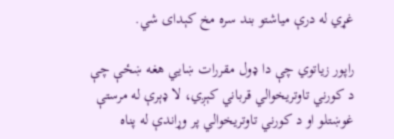غړي له درې میاشتو بند سره مخ کېدای شي.

راپور زیاتوي چې دا ډول مقررات ښايي هغه ښځې چې د کورني تاوتریخوالي قرباني کېږي، لا ډېرې له مرستې غوښتلو او د کورني تاوتریخوالي پر وړاندې له پناه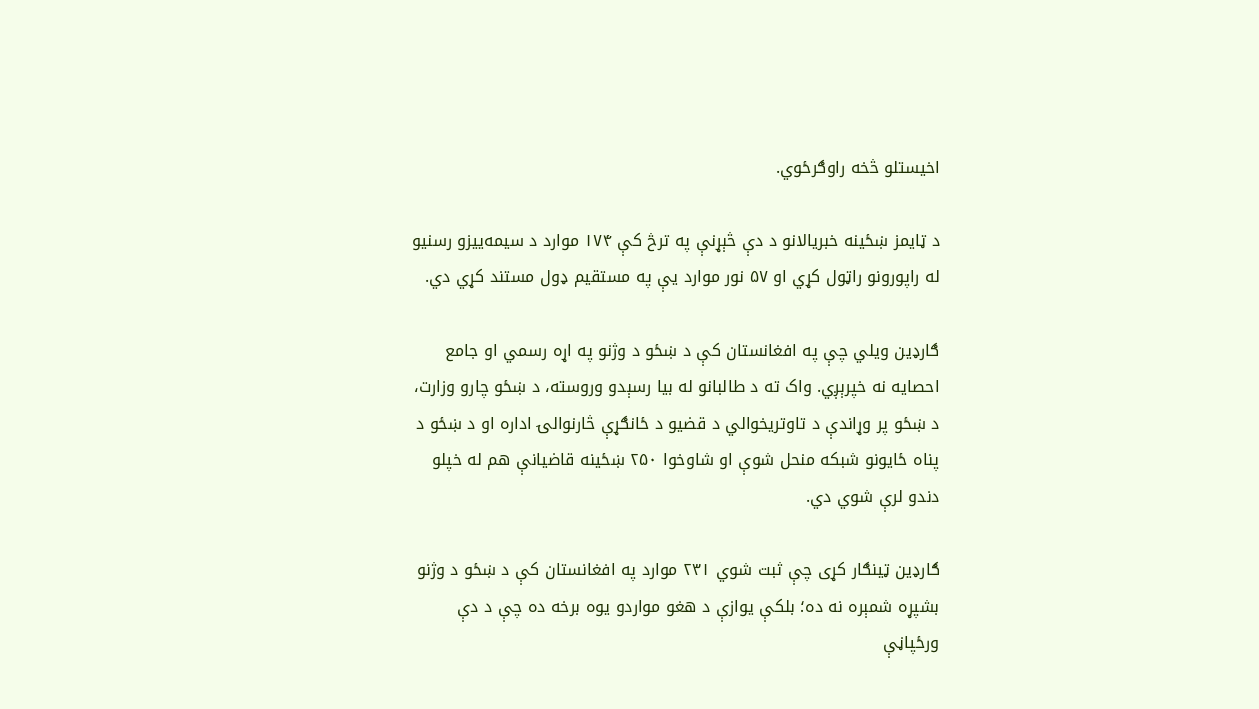اخیستلو څخه راوګرځوي.

د ټایمز ښځینه خبریالانو د دې څېړنې په ترڅ کې ۱۷۴ موارد د سیمه‌ییزو رسنیو له راپورونو راټول کړي او ۵۷ نور موارد یې په مستقیم ډول مستند کړي دي.

ګارډین ویلي چې په افغانستان کې د ښځو د وژنو په اړه رسمي او جامع احصایه نه خپرېږي. واک ته د طالبانو له بیا رسېدو وروسته، د ښځو چارو وزارت، د ښځو پر وړاندې د تاوتریخوالي د قضیو د ځانګړې څارنوالۍ اداره او د ښځو د پناه ځایونو شبکه منحل شوې او شاوخوا ۲۵۰ ښځینه قاضیانې هم له خپلو دندو لرې شوي دي.

ګارډین ټینګار کړی چې ثبت شوي ۲۳۱ موارد په افغانستان کې د ښځو د وژنو بشپړه شمېره نه ده؛ بلکې یوازې د هغو مواردو یوه برخه ده چې د دې ورځپاڼې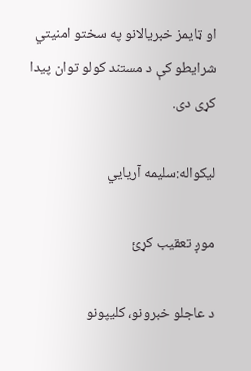او ټایمز خبریالانو په سختو امنیتي شرایطو کې د مستند کولو توان پیدا کړی دی.

لیکواله:سلیمه آریایي

موږ تعقیب کړئ

د عاجلو خبرونو، کلیپونو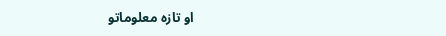او تازه معلوماتو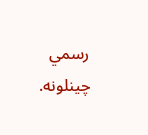رسمي چینلونه.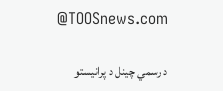@TOOSnews.com

د رسمي چینل د پرانیستو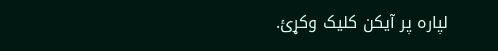لپاره پر آیکن کلیک وکړئ.